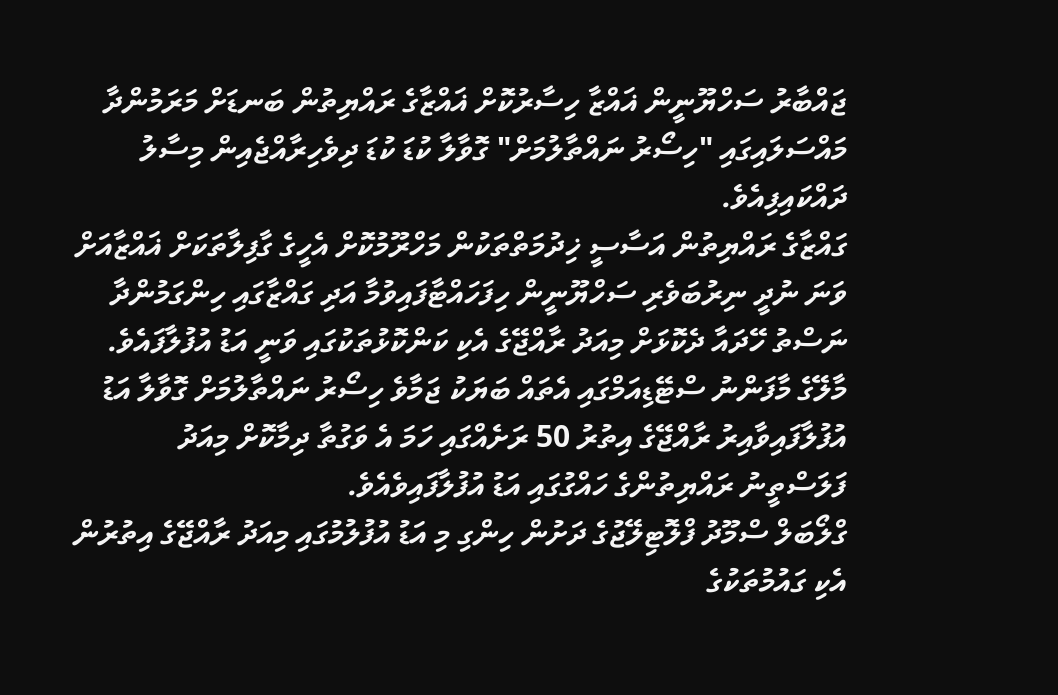ޖައްބާރު ސަހްޔޫނީން ޣައްޒާ ހިސާރުކޮށް ޣައްޒާގެ ރައްޔިތުން ބަނޑަށް މަރަމުންދާ މައްސަލައިގައި "ހިސޯރު ނައްތާލުމަށް" ގޮވާލާ ކުޑަ ކުޑަ ދިވެހިރާއްޖެއިން މިސާލު ދައްކައިފިއެވެ.
ގައްޒާގެ ރައްޔިތުން އަސާސީ ޚިދުމަތްތަކުން މަހްރޫމުކޮށް އެހީގެ ގާފިލާތަކަށް ޣައްޒާއަށް ވަނަ ނުދީ ނިރުބަވެރި ސަހްޔޫނީން ހިފަހައްޓާފައިވުމާ އަދި ގައްޒާގައި ހިންގަމުންދާ ނަސްތު ހޭދައާ ދެކޮޅަށް މިއަދު ރާއްޖޭގެ އެކި ކަންކޮޅުތަކުގައި ވަނީ އަޑު އުފުލާފައެވެ.
މާލޭގެ މާފަންނު ސްޓޭޑިއަމްގައި އެތައް ބަޔަކު ޖަމާވެ ހިސޯރު ނައްތާލުމަށް ގޮވާލާ އަޑު އުފުލާފައިވާއިރު ރާއްޖޭގެ އިތުރު 50 ރަށެއްގައި ހަމަ އެ ވަގުތާ ދިމާކޮށް މިއަދު ފަލަސްތީނު ރައްޔިތުންގެ ހައްގުގައި އަޑު އުފުލާފައިވެއެވެ.
ގްލޯބަލް ސްމޫދު ފްލޮޓިލޭޖުގެ ދަށުން ހިންގި މި އަޑު އުފުލުމުގައި މިއަދު ރާއްޖޭގެ އިތުރުން އެކި ގައުމުތަކުގެ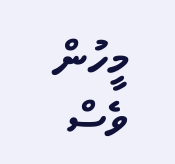މީހުން ވެސް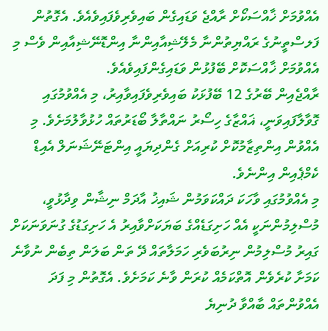އެއްވުމަށް ޚާއްސަކޯށް ރާއްޖެ ވަޑައިގެން ބައިވެރިވެފައިވެއެވެ. އެގޮތުން ފަލސްތީނުގެ ރައްޔިތުންނާ މެލޭޝިއާއިންނާ އިންޑޮނޭޝިއާއިން ވެސް މި އެއްވުމަށް ޚާއްސަކޮށް ބޭފުޅުން ވަޑައިގެންފައިވެއެވެ.
ރާއްޖެއިން ބޭރުގެ 12 ބޭފުޅަކު ބައިވެރިވެފައިވާއިރު، މި އެއްވުމުގައި ގޮވާލާފައިވަނީ، ޣައްޒާގެ ހިސޯރު ނައްތާލާ ބޯޑަރުތައް ހުޅުވާލުމަށެވެ. މި އެއްވުން އިންތިޒާމުކޮށް ކުރިއަށް ގެންދިޔައީ އިންޓަނޭޝަނަލް އެއިޑް ކެމްޕެއިން އިންނެވެ.
މި އެއްވުމުގައި ވާހަކަ ދައްކަވަމުން ޝައިޚު އާދަމް ނިޝާން ވިދާޅުވީ، މުސްލިމުންނަކީ އެއް ހަށިގަޑެއްގެ ބަޔަކަށްވާއިރު އެ ހަށިގަޑުގެ ގުނަވަނަކަށް ގައިރު މުސްލިމުން ނިރުބަވެރި ހަމަލާތައް ދޭ ތަން ބަލަން ތިބެން ނުވާނެ ކަމަށާ ކުރެވެން އޮތްކަމެއް ކުރަން ވާނެ ކަމަށެވެ. އެގޮތުން މި ފަދަ އެއްވުންތައް ބާއްވާ ދުނިޔެ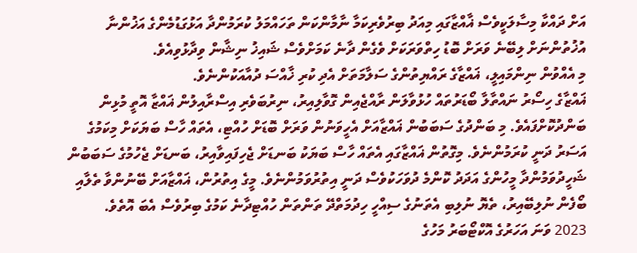އަށް ދައްކާ މިސާލަކީވެސް ޣާއްޒާގައި މިއަދު ބިރުވެރިކަމާ ނާމާންކަން ތަހައްމަލު ކުރަމުންދާ އަޅުގަޑުމެންގެ އަޚުންނާ އުޚުތުންނަށް ލިބޭނެ ވަރަށް ބޮޑު ހިތްވަރަކަށް ވެގެން ދާނެ ކަމަށްވެސް ޝައިޚު ނިޝާން ވިދާޅުވިއެވެ.
މި އެއްވުން ނިންމައިލީ، ޣައްޒާގެ ރައްޔިތުންގެ ސަލާމަތަށް އެދި ކުރި ޚާއްސަ ދުއާއަކުންނެވެ.
ޣައްޒާގެ ހިސޯރު ނައްތާލާ ބޯޑަރުތައް ހުޅުވާލަން ރާއްޖެއިން ގޮވާލިއިރު، ނިރުބަވެރި އިސްރާއިލުން ޣައްޒާ އޮތީ މުޅިން ބަންދުކޮށްފައެވެ. މި ބަންދުގެ ސަބަބުން ޣައްޒާއަށް އެހީވަނުން ވަރަށް ބޮޑަށް ހުއްޓި، އެތައް ހާސް ބަޔަކަށް މިކަމުގެ އަސަރު ދަނީ ކުރަމުންނެވެ. މިގޮތުން ޣައްޒާގައި އެތައް ހާސް ބަޔަކު ބަނޑަށް ޖެހިފައިވާއިރު، ބަނޑަށް ޖެހުމުގެ ސަބަބުން ޝަހީދުވަމުންދާ މީހުންގެ އަދަދު ކޮންމެ ދުވަހަކުވެސް ދަނީ އިތުރުވަމުންނެވެ. މީގެ އިތުރުން، ޣައްޒާއަށް ބޭނުންވާ ތެލާއި ބޯފެން ނުލިބޭއިރު، ތެޔޮ ނުލިބި އެތަނުގެ ސިއްހީ ހިދުމަތްދޭ ތަންތަން ހުއްޓިދާނެ ކަމުގެ ބިރުވެސް އެބަ އޮތެވެ.
2023 ވަނަ އަހަރުގެ އޮކްޓޯބަރު މަހުގެ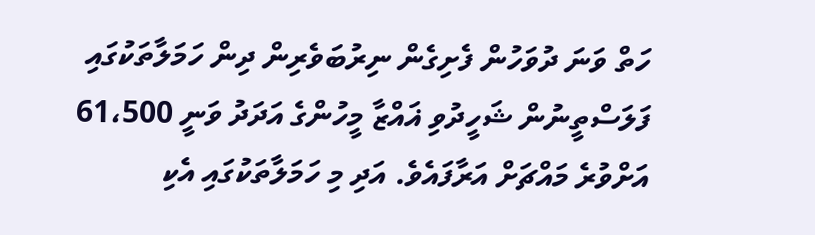ހަތް ވަނަ ދުވަހުން ފެށިގެން ނިރުބަވެރިން ދިން ހަމަލާތަކުގައި ފަލަސްތީނުން ޝަހީދުވި ޣައްޒާ މީހުންގެ އަދަދު ވަނީ 61،500 އަށްވުރެ މައްޗަށް އަރާފައެވެ. އަދި މި ހަމަލާތަކުގައި އެކި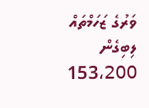ވަރުގެ ޒަހަމްތައް ލިބިގެން 153،200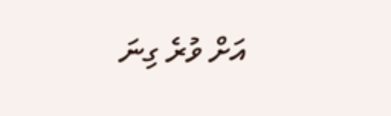އަށް ވުރެ ގިނަ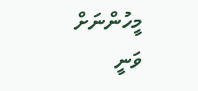މީހުންނަށް ވަނީ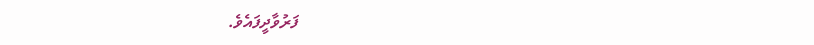ފަރުވާދީފައެވެ.